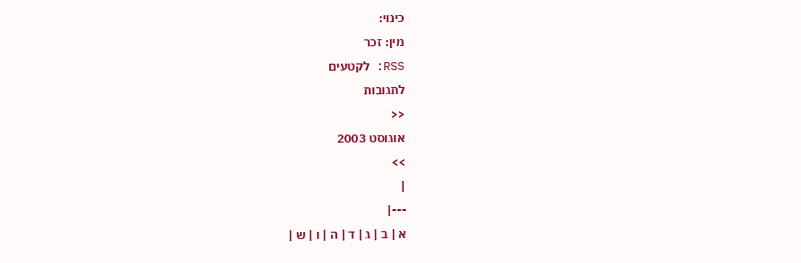כינוי:
מין: זכר
RSS: לקטעים
לתגובות
<<
אוגוסט 2003
>>
|
---|
א | ב | ג | ד | ה | ו | ש |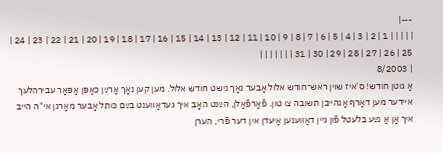---|
| | | | | 1 | 2 | 3 | 4 | 5 | 6 | 7 | 8 | 9 | 10 | 11 | 12 | 13 | 14 | 15 | 16 | 17 | 18 | 19 | 20 | 21 | 22 | 23 | 24 | 25 | 26 | 27 | 28 | 29 | 30 | 31 | | | | | | |
| 8/2003
אַ גוטן חודש! ס'איז שױן ראש־חודש אלול אָבער נאָך נישט חודש אלול. מען קען נאָך אַרײַן כאַפּן אַפּאָר עבירהלעך אײדער מען דאַרף אָנהײבן תשובה צו טון. פֿאַרפֿאַלן, הײַנט האָב איך געדאַװענט בײַם כּותל אָבער מאָרגן אי"ה הײב איך אָן אַ נײַע בלעטל פֿון גײן דאַװענען אַיעדן אין דער פֿרי, הערן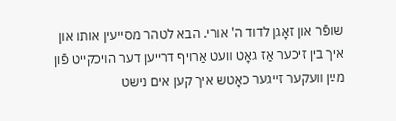שופֿר און זאָגן לדוד ה' אורי. הבא לטהר מסייעין אותו און איך בין זיכער אַז גאָט װעט אַרױף דרײען דער הױכקײט פֿון מײַן װעקער זײגער כאָטש איך קען אים נישט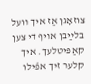צוזאָגן אַז איך װעל בלײַבן אױף די צען קאַפּיטלעך. איך קלער זיך אפֿילו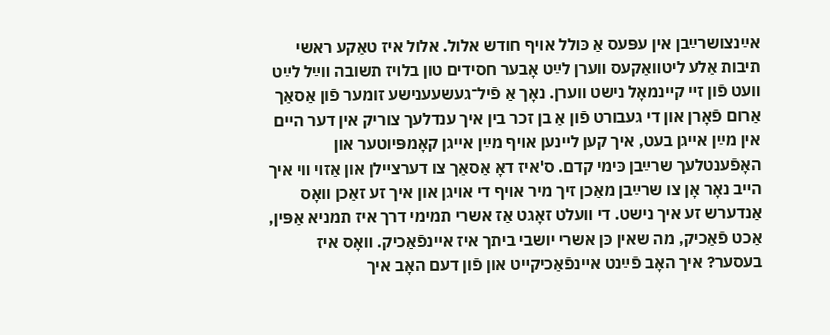אײַנצושרײַבן אין עפּעס אַ כּולל אױף חודש אלול. אלול איז טאַקע ראשי תיבות אַלע ליטװאַקעס װערן לײַט אָבער חסידים טון בלױז תשובה װײַל לײַט װעט פֿון זײ קײנמאָל נישט װערן. נאָך אַ פֿיל־געשעענישע זומער פֿון אַסאַך אַרום פֿאָרן און די געבורט פֿון אַ בן זכר בין איך ענדלעך צוריק אין דער הײם אין מײַן אײגן בעט, איך קען לײנען אױף מײַן אײגן קאָמפּיוטער און האָפֿענטלעך שרײַבן כּימי קדם. ס'איז דאָ אַסאַך צו דערצײלן און אַזױ װי איך הײב נאָר אָן צו שרײַבן מאַכן זיך מיר אױף די אױגן און איך זע זאַכן װאָס אַנדערש זע איך נישט. די װעלט זאָגט אַז אשרי תמימי דרך איז תמניא אַפּין, אַכט פֿאַכיק, מה שאין כּן אשרי יושבי ביתך איז אײנפֿאַכיק. װאָס איז בעסער? איך האָב פֿײַנט אײנפֿאַכיקײט און פֿון דעם האָב איך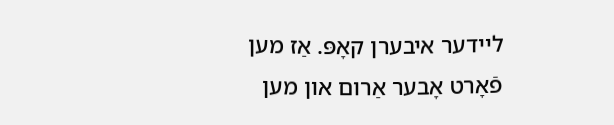לײדער איבערן קאָפּ. אַז מען פֿאָרט אָבער אַרום און מען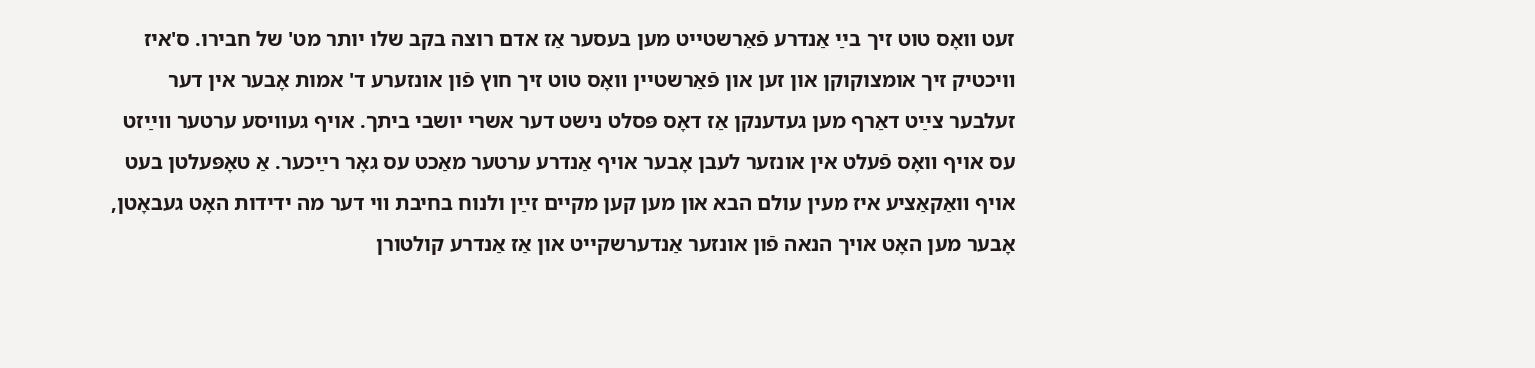זעט װאָס טוט זיך בײַ אַנדרע פֿאַרשטײט מען בעסער אַז אדם רוצה בקב שלו יותר מט' של חבירו. ס'איז װיכטיק זיך אומצוקוקן און זען און פֿאַרשטײן װאָס טוט זיך חוץ פֿון אונזערע ד' אמות אָבער אין דער זעלבער צײַט דאַרף מען געדענקן אַז דאָס פּסלט נישט דער אשרי יושבי ביתך. אױף געװיסע ערטער װײַזט עס אױף װאָס פֿעלט אין אונזער לעבן אָבער אױף אַנדרע ערטער מאַכט עס גאָר רײַכער. אַ טאָפּעלטן בעט אױף װאַקאַציע איז מעין עולם הבא און מען קען מקיים זײַן ולנוח בחיבת װי דער מה ידידות האָט געבאָטן, אָבער מען האָט אױך הנאה פֿון אונזער אַנדערשקײט און אַז אַנדרע קולטורן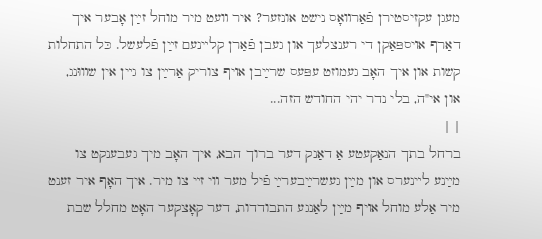מעגן עקזיסטירן פֿאַרװאָס נישט אונזער? איר װעט מיר מוחל זײַן אָבער איך דאַרף אױספּאַקן די רענצלעך און געבן פֿאַרן קלײנעם זײַן פֿלעשל. כּל התחלות קשות און איך האָב געמוזט עפּעס שרײַבן אױף צוריק אַרײַן צו גײן אין שװוּנג, און אי"ה, בלי נדר יהי החודש הזה...
| |
ברחל בתך הנאַקעטע אַ דאַנק דער ברוך הבא, איך האָב מיך געבענקט צו מײַנע לײנערס און מײַן געשרײַבערײַ פֿיל מער װי זײ צו מיר. איך האָף איר זענט מיר אַלע מוחל אױף מײַן לאַנגע התבודדות, דער קאָצקער האָט מחלל שבת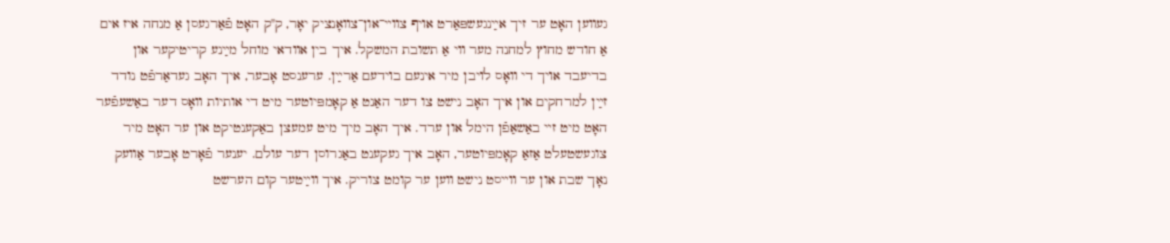געװען האָט ער זיך אײַנגעשפּאַרט אױף צװײ־און־צװאָנציק יאָר, ק"ק האָט פֿאַרגעסן אַ מנחה איז אים אַ חודש מחוץ למחנה מער װי אַ תשובת המשקל. איך בין אװדאי מוחל מײַנע קריטיקער און בדיעבד אױך די װאָס לױבן מיר אינעם בױדעם אַרײַן. ערענסט אָבער, איך האָב געדאַרפֿט נודד זײַן למרחקים און איך האָב נישט צו דער האַנט אַ קאָמפּיוטער מיט די אותיות װאָס דער באַשעפֿער האָט מיט זײ באַשאַפֿן הימל און ערד. איך האָב מיך מיט עמעצן באַקענטיקט און ער האָט מיר צוגעשטעלט אַזאַ קאָמפּיוטער, האָב איך געקענט באַגרוסן דער עולם. יענער פֿאָרט אָבער אַװעק נאָך שבת און ער װײסט נישט װען ער קומט צוריק. איך װײַטער קום הערשט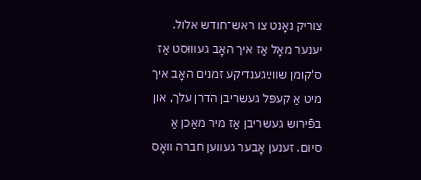צוריק נאָנט צו ראש־חודש אלול. יענער מאָל אַז איך האָב געװוּסט אַז ס'קומן שװײַגענדיקע זמנים האָב איך מיט אַ קעפּל געשריבן הדרן עלך, און בפֿירוש געשריבן אַז מיר מאַכן אַ סיום. זענען אָבער געװען חברה װאָס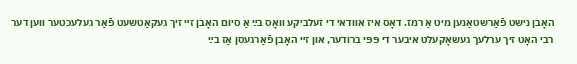האָבן נישט פֿאַרשטאַנען מיט אַ רמז. דאָס איז אװדאי די זעלביקע װאָס בײַ אַ סיום האָבן זײ זיך געקאַטשעט פֿאַר געלעכטער װען דער רבי האָט זיך ערלעך געשאָקעלט איבער די פּפּי ברודער, און זײ האָבן פֿאַרגעסן אַז בײַ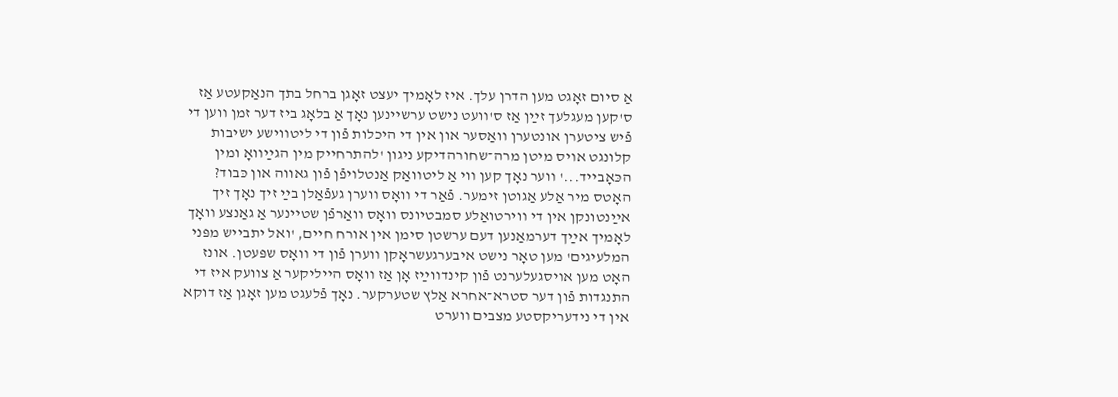אַ סיום זאָגט מען הדרן עלך. איז לאָמיך יעצט זאָגן ברחל בתך הנאַקעטע אַז ס'קען מעגלעך זײַן אַז ס'װעט נישט ערשײנען נאָך אַ בלאָג ביז דער זמן װען די פֿיש ציטערן אונטערן װאַסער און אין די היכלות פֿון די ליטװישע ישיבות קלונגט אױס מיטן מרה־שחורהדיקע ניגון 'להתרחײק מין הגײַװאָ ומין הכּאָבײד...' װער נאָך קען װי אַ ליטװאַק אַנטלױפֿן פֿון גאווה און כּבוד? האָטס מיר אַלע אַגוטן זימער. פֿאַר די װאָס װערן געפֿאַלן בײַ זיך נאָך זיך אײַנטונקן אין די װירטואַלע סמבטיונס װאָס װאַרפֿן שטײנער אַ גאַנצע װאָך לאָמיך אײַך דערמאַנען דעם ערשטן סימן אין אורח חיים, 'ואל יתבייש מפּני המלעיגים' מען טאָר נישט איבערגעשראָקן װערן פֿון די װאָס שפּעטן. אונז האָט מען אױסגעלערנט פֿון קינדװײַז אָן אַז װאָס הײליקער אַ צװעק איז די התנגדות פֿון דער סטרא־אחרא אַלץ שטערקער. נאָך פֿלעגט מען זאָגן אַז דוקא אין די נידעריקסטע מצבים װערט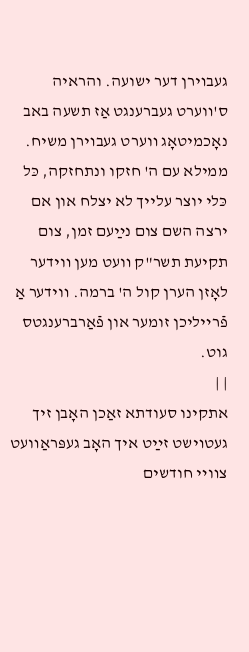געבױרן דער ישועה. והראיה ס'װערט געברענגט אַז תשעה באב נאָכמיטאָג װערט געבױרן משיח. ממילא עם ה' חזקו ונתחזקה, כּל כּלי יוצר עלייך לא יצלח און אם ירצה השם צום נײַעם זמן, צום תקיעת תשר"ק װעט מען װידער לאָזן הערן קול ה' ברמה. װידער אַ פֿרײליכן זומער און פֿאַרברענגטס גוט.
| |
אתקינו סעודתא זאַכן האָבן זיך געטױשט זײַט איך האָב געפּראַװעט צװײ חודשים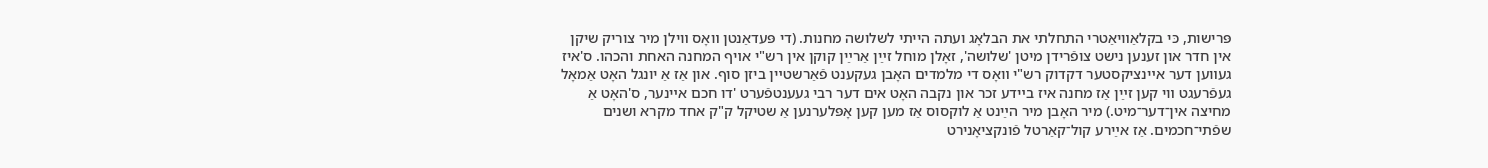פּרישות, כּי בקלאַװיאַטרי התחלתי את הבלאָג ועתה הייתי לשלושה מחנות. (די פּעדאַנטן װאָס װילן מיר צוריק שיקן אין חדר און זענען נישט צופֿרידן מיטן 'שלושה', זאָלן מוחל זײַן אַרײַן קוקן אין רש"י אױף המחנה האחת והכהו. ס'איז געװען דער אײנציקסטער דקדוק רש"י װאָס די מלמדים האָבן געקענט פֿאַרשטײן ביזן סוף. און אַז אַ יונגל האָט אַמאָל געפֿרעגט װי קען זײַן אַז מחנה איז בײדע זכר און נקבה האָט אים דער רבי געענטפֿערט 'דו חכם אײנער, ס'האָט אַ מחיצה אין־דער־מיט.) מיר האָבן מיר הײַנט אַ לוקסוס אַז מען קען אָפּלערנען אַ שטיקל ק"ק אחד מקרא ושנים שפֿתי־חכמים. אַז אײַרע קול־קאַרטל פֿונקציאָנירט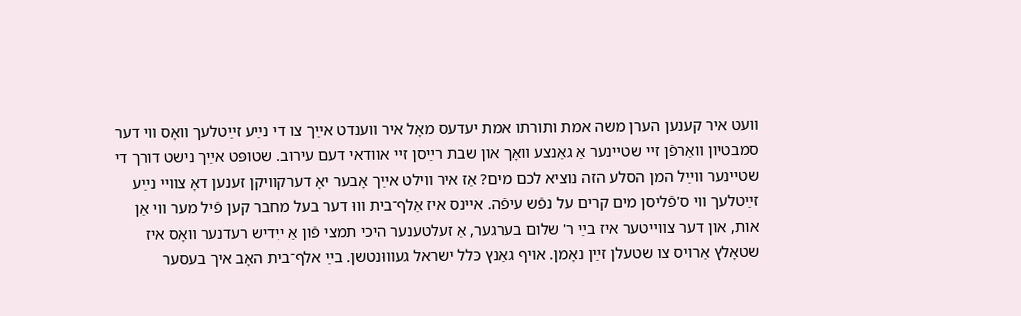װעט איר קענען הערן משה אמת ותורתו אמת יעדעס מאָל איר װענדט אײַך צו די נײַע זײַטלעך װאָס װי דער סמבטיון װאַרפֿן זײ שטײנער אַ גאַנצע װאָך און שבת רײַסן זײ אוודאי דעם עירוב. שטופּט אײַך נישט דורך די שטײנער װײַל המן הסלע הזה נוציא לכם מים? אַז איר װילט אײַך אָבער יאָ דערקװיקן זענען דאָ צװײ נײַע זײַטלעך װי ס'פֿליסן מים קרים על נפֿש עיפֿה. אײנס איז אַלף־בית װוּ דער בעל מחבר קען פֿיל מער װי אַן אות, און דער צװײטער איז בײַ ר' שלום בערגער, אַ זעלטענער היכי תמצי פֿון אַ ייִדיש רעדנער װאָס איז שטאָלץ אַרױס צו שטעלן זײַן נאָמן. אױף גאַנץ כּלל ישראל געװוּנטשן. בײַ אלף־בית האָב איך בעסער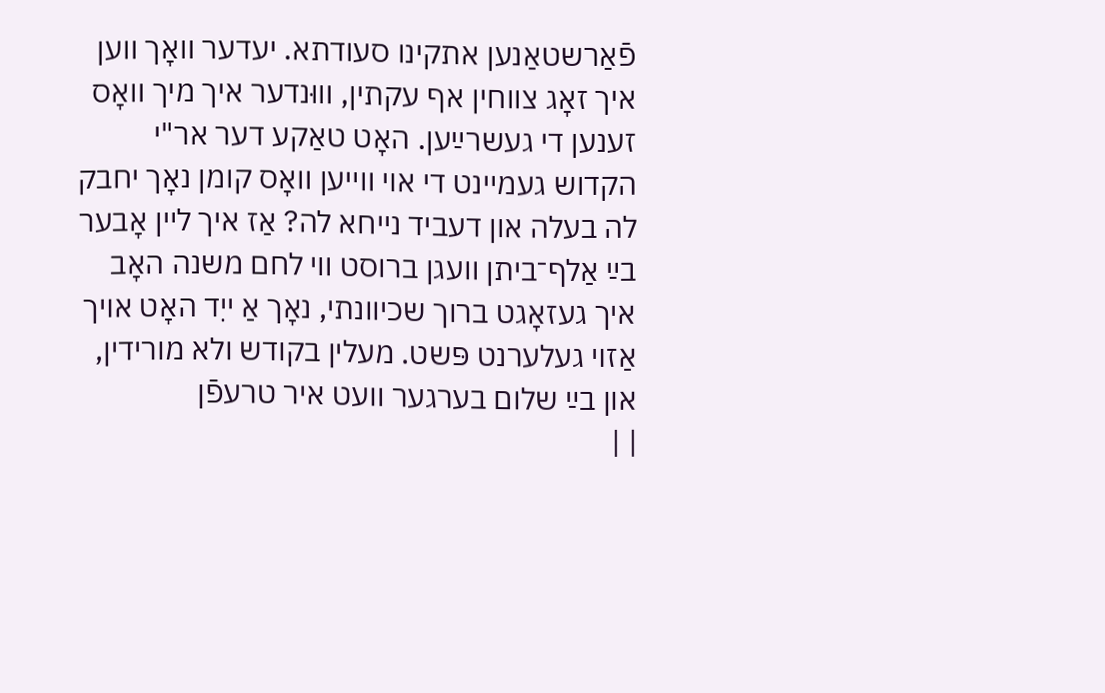פֿאַרשטאַנען אתקינו סעודתא. יעדער װאָך װען איך זאָג צווחין אף עקתין, װוּנדער איך מיך װאָס זענען די געשרײַען. האָט טאַקע דער אר"י הקדוש געמײנט די אױ װײען װאָס קומן נאָך יחבק לה בעלה און דעביד נייחא לה? אַז איך לײן אָבער בײַ אַלף־ביתן װעגן ברוסט װי לחם משנה האָב איך געזאָגט ברוך שכיוונתי, נאָך אַ ייִד האָט אױך אַזױ געלערנט פּשט. מעלין בקודש ולא מורידין, און בײַ שלום בערגער װעט איר טרעפֿן
| |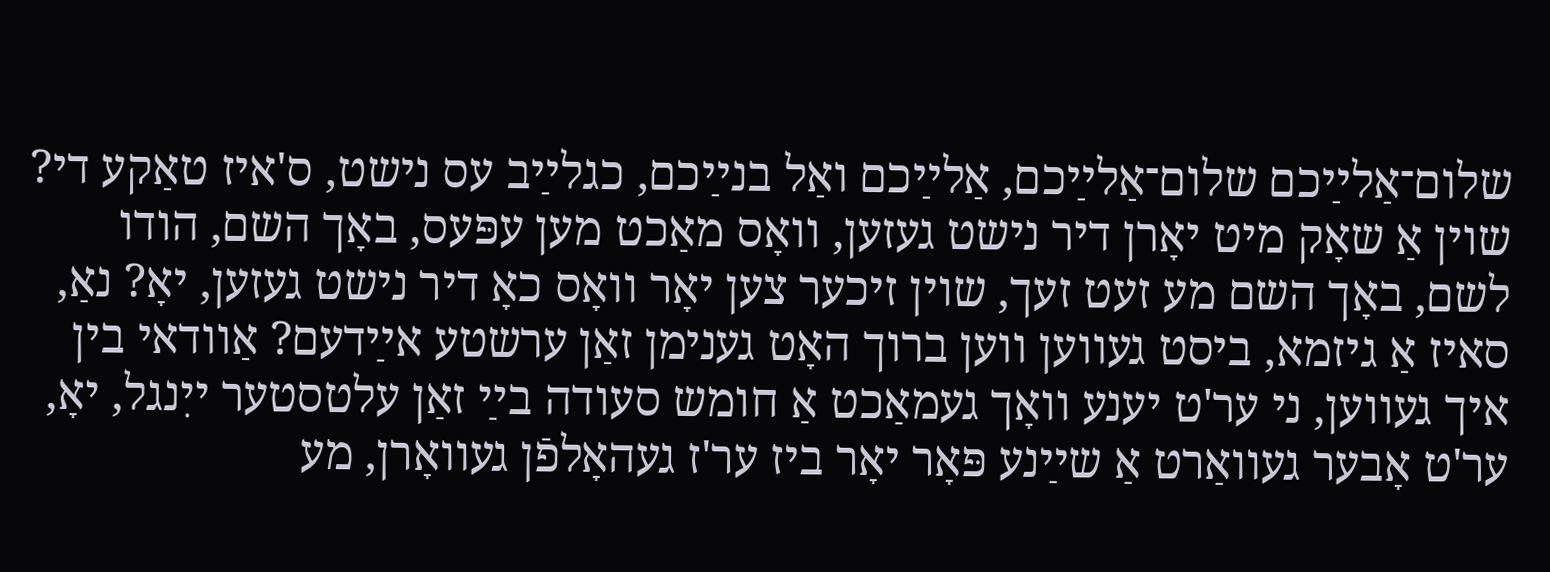שלום־אַלײַכם שלום־אַלײַכם, אַלײַכם ואַל בנײַכם, כגלײַב עס נישט, ס'איז טאַקע די? שױן אַ שאָק מיט יאָרן דיר נישט געזען, װאָס מאַכט מען עפּעס, באָך השם, הודו לשם, באָך השם מע זעט זעך, שױן זיכער צען יאָר װאָס כאָ דיר נישט געזען, יאָ? נאַ, סאיז אַ גיזמא, ביסט געװען װען ברוך האָט גענימן זאַן ערשטע אײַדעם? אַוודאי בין איך געװען, ני ער'ט יענע װאָך געמאַכט אַ חומש סעודה בײַ זאַן עלטסטער ייִנגל, יאָ, ער'ט אָבער געװאַרט אַ שײַנע פּאָר יאָר ביז ער'ז געהאָלפֿן געװאָרן, מע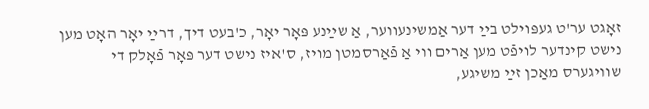זאָגט ער'ט געפּױלט בײַ דער אַמשינעװער, אַ שײַנע פּאָר יאָר, כ'בעט דיך, דרײַ יאָר האָט מען נישט קינדער לױפֿט מען אַרים װי אַ פֿאַרסמטן מױז, ס'איז נישט דער פּאָר פֿאָלק די שװיגערס מאַכן זײַ משיגע,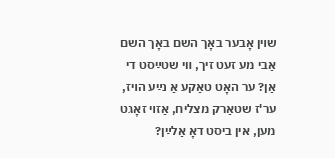שױן אָבער באָך השם באָך השם אַבי מע זעט זיך, װי שטײַסט די אַן? ער האָט טאַקע אַ נײַע הױז, ער'ז שטאַרק מצליח, אַזױ זאָגט מען, אין ביסט דאָ אַלײַן?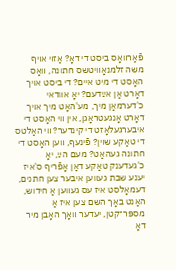פֿאַרװאָס ביסט די דאָ? אַזױ אױף משה זלמנאָװיטשס חתונה, װאָס האָסט די מיט אײם? די ביסט אױך דאָרט אַן אײַדעם? יאָ אװדאי כ'דערמאַן מיך, מע'האָט מיך אױך דאָרט אָנגעטראָגן, אין װי האָסט די איבערגעלאָזט די קינדער? װי האַלטס די טאַקע שױן? פֿינעף, װען האָסט די חתונה געהאַט? מעם הײַ, יאָ כ'געדענק טאַקע דאַן אָפֿריף ס'איז יענע שבת געװען איבער צען חתנים, דעמאָלסט איז עס געװען אַ חידוש, האַנט באָך השם צען איז אַ מספּר־קטן, יעדער װאָך האָבן מיר דאָ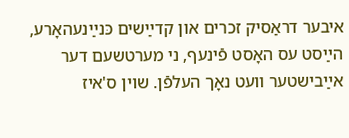איבער דראַסיק זכרים און קדײַשים כּנײַנעהאָרע, הײַסט עס האָסט פֿינעף, ני מערטשעם דער אײַבישטער װעט נאָך העלפֿן. שױן ס'איז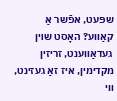שפּעט, אפֿשר אַ קאַװע? האָסט שױן געדאַװענט, זריזין מקדימין, איז זאַ געזינט, װי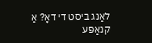לאַנג ביסט די דאָ? אַ קנאַפּע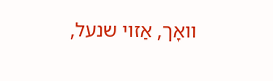װאָך, אַזױ שנעל,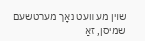שױן מע װעט נאָך מערטשעם שמיסן, זאַ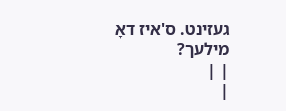געזינט. ס'איז דאָ מילעך?
| |
|